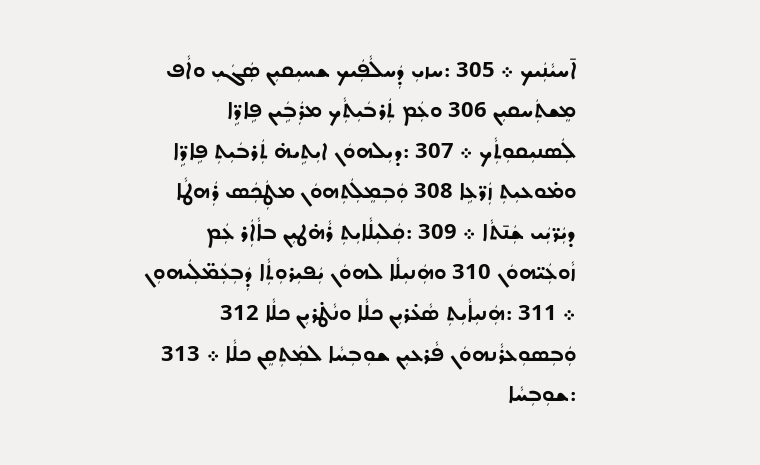ܐ̄ܚܝܵܢܲܝܟ ܀ 305 :ܚܙܝܼ ܕܲܚܠܵܦܲܝܟ ܫܚܝܼܩܝܼܢ ܣܲܓܿܝܼ ܘܐܵܦ ܡܸܫܬܲܚܩܝܼܢ 306 ܘܥܲܡ ܬܲܪܒܿܝܼܬܼܵܟ ܡܪܲܒܹܿܝܢ ܦܹܐܪܹ̈ܐ ܠܲܣܢܝܼܩܘܼܬܼܵܟ ܀ 307 :ܕܝܼܠܗܘܿܢ ܐܝܼܬܹܝܗ̇ ܬܲܪܒܿܝܼܬܼ ܦܹܐܪܹ̈ܐ ܘܡ̇ܘܥܝܼܬܼ ܙܲܪ̈ܥܹܐ 308 ܘܲܒܼܡܸܠܲܬܼܗܘܿܢ ܡܛܲܟܲܣ ܪܲܗܛܵܐ ܕܝܲܪ̈ܝܲܝ ܫܲܢ̄ܬܵܐ ܀ 309 :ܩܲܠܝܼܠܵܐܝܼܬܼ ܪܵܗ̇ܛܝܼܢ ܒܐܵܐܲܪ ܥܲܡ ܙܵܘܥܲܝ̈ܗܘܿܢ 310 ܘܗܲܢܝܼܠܵܐ ܠܗܘܿܢ ܝܲܦܝܼܪܘܼܬܼܵܐ ܕܲܒܼܥܲܡ̈ܠܲܝܗܘܼܢ ܀ 311 :ܗܲܢܝܼܐܵܝܼܬܼ ܣܵܥ̇ܪܝܼܢ ܟܠܵܐ ܘܢܵܛ̇ܪܝܼܢ ܟܠܵܐ 312 ܘܲܒܼܣܘܼܥܪܵܢܗܘܿܢ ܦܵܪܥܝܼܢ ܫܘܼܒܼܚܵܐ ܠܡܲܬܼܩܸܢ ܟܠܵܐ ܀ 313 :ܫܘܼܒܼܚܵܐ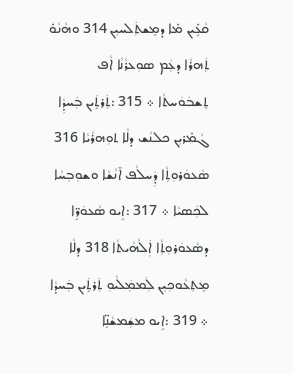ܩܵܥܹ̇ܝܢ ܡ̇ܐ ܕܡܸܫܬܲܠܚܝܼܢ 314 ܘܗܵܢܵܘ̇ ܬܲܗܪܵܐ ܕܥܲܡ ܣܘܼܥܪܵܢܵܐ ܐܵܦ ܬܸܫܒܿܘܿܚܬܵܐ ܀ 315 :ܬܲܪܬܹܿܝܢ ܒܲܚܕܼܵܐ ܓܵܡ̇ܪܝܼܢ ܟܠܢܵܫ ܕܠܵܐ ܬܘܼܗܪܵܝܵܐ 316 ܣܵܥܘܿܪܘܼܬܼܵܐ ܕܲܚܠܵܦ ܐ̄ܢܵܫܵܐ ܘܫܘܼܒܼܚܵܐ ܠܟܲܣܝܵܐ ܀ 317 :ܐܹܝܘ ܣܵܥܘܿܪܹ̈ܐ ܕܣܵܥܘܿܪܘܼܬܼܵܐ ܐܲܠܵܗܵܝܬܵܐ 318 ܕܠܵܐ ܡܸܬܼܥܵܘܟܼܝܼܢ ܠܲܡܡܲܠܵܝܘܼ ܬܲܪܬܹܿܝܢ ܒܲܚܕܵܐ ܀ 319 :ܐܹܝܘ ܡܫܲܡܫܵܢܹ̈ܐ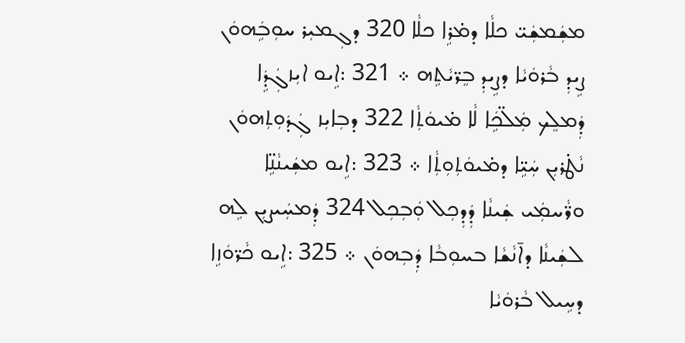ܡܫܲܡܫܲܝ̈ ܟܠܵܐ ܕܡ̇ܪܹܐ ܟܠܵܐ 320 ܕܓܼܡܝܼܪ ܚܘܼܒܹܿܗܘܿܢ ܨܹܝܕܼ ܒܵܪܘܿܝܵܐ ܕܨܹܝܕܼ ܒܸܪ̈ܝܵܬܹܗ ܀ 321 :ܐܹܝܘ ܐܝܼܙܓܲܕܹܿܐ ܕܲܡܠܸܟ ܡܲܠ̈ܟܹܿܐ ܠܵܐ ܡ̇ܝܘܿܬܼܵܐ 322 ܕܒܼܐܝܼܙ ܓܲܕܿܘܼܬܼܗܘܿܢ ܢܵܛ̇ܪܝܼܢ ܚܲܝܹ̈ܐ ܕܡ̇ܝܘܿܬܼܘܼܬܼܵܐ ܀ 323 :ܐܹܝܘ ܡܫܲܝܢܵܢܹ̈ܐ ܘܪ̈ܵܚܡܲܝ ܫܲܝܢܵܐ ܕܲܕܼܟܼܠ ܘܲܒܼܟܼܠ 324 ܕܲܡܚܲܝܨܝܼܢ ܠܹܗ ܠܫܲܝܢܵܐ ܕܐ̄ܢܵܫܵܐ ܒܚܘܼܒܵܐ ܕܲܒܼܗܘܿܢ ܀ 325 :ܐܹܝܘ ܟܵܪ̈ܘܿܙܹܐ ܕܚܹܝܠ ܒܵܪܘܿܝܵܐ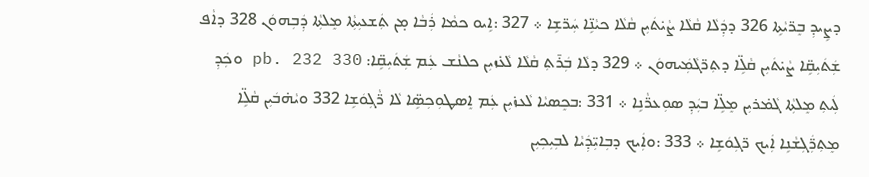ܕܨܹܝܕܼ ܒܸܪ̈ܝܵܬܹܐ 326 ܕܕܲܠܵܐ ܩܵܠܵܐ ܨܵܝ̇ܬܿܝܼܢ ܩܵܠܵܐ ܟܝܵܢܹ̈ܐ ܚܲܪ̈ܫܹܐ ܀ 327 :ܐܹܝܘ ܟܡܵܐ ܪܲܒܵܐ ܡ̣ܢ ܬܲܫܥܝܼܬܼܵܐ ܡܸܠܬܼܵܐ ܕܲܒܼܗܘܿܢ 328 ܕܐܵܦ ܫܲܬܿܝܼܩܹ̈ܐ ܨܵܝ̇ܬܿܝܼܢ ܩܵܠܹ̈ܐ ܕܬܼܪ̈ܓܵܡܲܝܗܘܿܢ ܀ 329 ܕܠܵܐ ܒܲܪ̄ܬܼ ܩܵܠܵܐ ܠܵܥ̇ܙܝܼܢ ܟܠܢܵܫ ܥܲܡ ܫܲܬܿܝܼܩܹ̈ܐ: pb. 232 330 ܘܟܲܕܼ ܠܲܝܬܼ ܡܸܠܬܼܵܐ ܓܵܡ̇ܪܝܼܢ ܡܸܠܹ̈ܐ ܒܝܲܕܼ ܣܘܼܥܪ̈ܵܢܹܐ ܀ 331 :ܒܟܸܣܝܵܐ ܠܵܥܙ̇ܝܼܢ ܥܲܡ ܐܸܣܛܘܼܟܼܣܹ̈ܐ ܠܵܐ ܪ̈ܵܓܼܘܿܫܹܐ 332 ܘܝܵܗ̇ܒܿܝܼܢ ܩܵܠܹ̈ܐ ܡܸܬܼܪ̈ܲܓܼܫܵܢܹܐ ܐܲܝܟ ܪ̈ܓܼܘܿܫܹܐ ܀ 333 :ܘܐܲܝܟ ܕܒܼܐܝܼ̈ܕܲܝܵܐ ܠܒܼܝܼܟܼܝܼܢ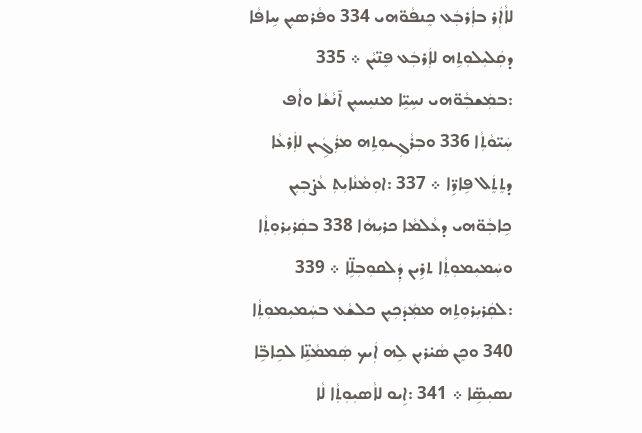ܠܐܵܐܲܪ ܒܐܲܪܒܲܥ ܟܸܢܦܵܘ̈ܗܝ 334 ܘܦܵܪܣܝܼܢ ܚܹܐܦܵܐ ܕܩܲܠܝܼܠܘܼܬܹܗ ܠܐܲܪܒܲܥ ܦܸܢ̈ܝܵܢ ܀ 335 :ܒܡܲܫܒܼܵܘ̈ܗܝ ܢܚܹܝܹ̈ܐ ܡܢܝܼܚܝܼܢ ܐ̄ܢܵܫܵܐ ܘܐܵܦ ܚܲܝ̈ܘܵܬܼܵܐ 336 ܘܒܼܪܵܓܼܝܘܼܬܹܗ ܡܪܲܓܹܿܝܢ ܠܐܲܪܥܵܐ ܕܬܸܬܸܿܠ ܦܹܐܪܹ̈ܐ ܀ 337 :ܐܘܼܡܵܢܵܐܝܼܬܼ ܥܵܨ̇ܒܼܝܼܢ ܟܹܐܒܼܵܘ̈ܗܝ ܕܥܵܠܡܵܐ ܟܪܝܼܗܵܐ 338 ܒܩܲܪܝܼܪܘܼܬܼܵܐ ܘܚܲܡܝܼܡܘܼܬܼܵܐ ܬܪܹܝܢ ܕܲܠܩܘܼܒܼܠܹ̈ܐ ܀ 339 :ܠܩܲܪܝܼܪܘܼܬܹܗ ܡܡܲܕܿܟܼܝܼܢ ܟܠܫܵܥ ܒܚܲܡܝܼܡܘܼܬܼܵܐ 340 ܘܟܸܢ ܣܵܝ̇ܪܝܼܢ ܠܹܗ ܐܲܝܟ ܣܲܡܡܵܢܹ̈ܐ ܠܟܹܐܒܹ̈ܐ ܢܣܝܼܣܹ̈ܐ ܀ 341 :ܐܹܝܘ ܠܐܵܣܝܼܘܼܬܼܵܐ ܠܵܐ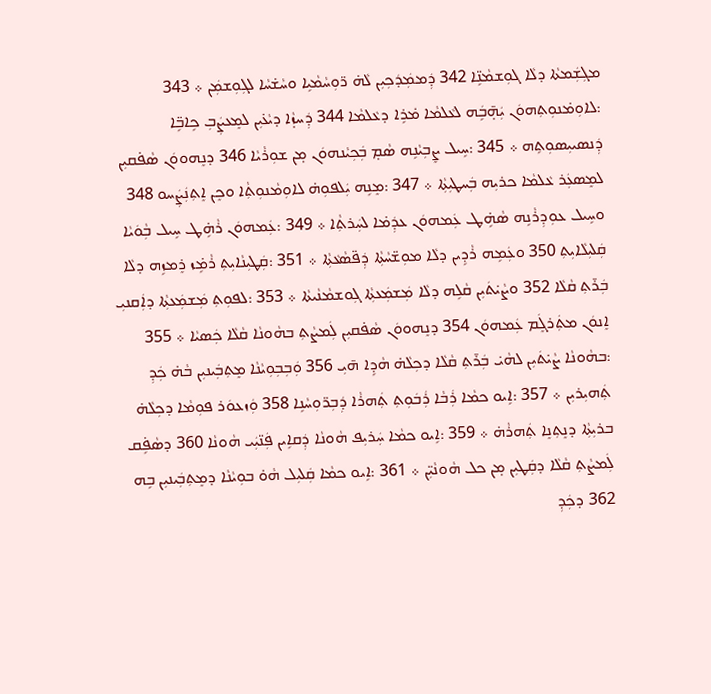ܡܓܼܫܲܡܬܵܐ ܕܠܵܐ ܓܘܼܫܡܵܢܹ̈ܐ 342 ܕܲܡܡܲܕܿܟܼܝܼܢ ܠܵܗ̇ ܪ̈ܘܼܚܵܡܵܝܹܐ ܘܚܵܫ̇ܚܵܐ ܠܓܼܘܼܫܡܲܢ ܀ 343 :ܠܐܘܼܡ̇ܢܘܼܬܼܗܘܿܢ ܝܲܗ̣̄ܒܹܿܗ ܠܥܵܠܡܵܐ ܡ̇ܪܹܐ ܕܥܵܠܡܵܐ 344 ܕܲܚܙ̣ܵܐ ܕܝܵܥ̇ܝܼܢ ܠܡܸܥܨܲܒܼ ܟܹܐܒܹ̈ܐ ܕܲܢܣܝܝܼܣܘܼܬܹܗ ܀ 345 :ܚܹܝܠ ܨܸܒܼܝܵܢܹܗ ܣܵܡ̣ ܒܲܟܼܝܵܢܗܘܿܢ ܡ̣ܢ ܫܘܼܪܵܝܵܐ 346 ܕܢܸܗܘܘܿܢ ܣܵܦ̇ܩܝܼܢ ܠܡܸܣܥܲܪ ܥܵܠܡܵܐ ܟܪܝܼܗ ܒܲܚܛܝܼܬܼܵܐ ܀ 347 :ܡܸܢܹܗ ܝܲܠܦܘܼܗ̇ ܠܐܘܼܡܵܢܘܼܬܼܵܐ ܘܟܸܢ ܐܸܬܼܢܲܨܲܚܘ 348 ܘܚܹܝܠ ܥܘܼܕܼܪܵܢܹܗ ܣܵܗܹ̇ܛ ܥܲܡܗܘܿܢ ܥܕܲܡ̇ܐ ܠܚܲܪܬܼܵܐ ܀ 349 :ܥܲܡܗܘܿܢ ܪܵܗܹ̇ܛ ܚܹܝܠ ܒܼܵܘܿܝܵܐ ܩܲܠܝܼܠܵܐܝܼܬܼ 350 ܘܥܲܡܹܗ ܪܵܕܹܝܢ ܕܠܵܐ ܡܘܼܫ̈ܚܵܬܼܵܐ ܕܲܦ̈ܣܵܥܵܬܼܵܐ ܀ 351 :ܩܲܛܝܼܢܵܐܝܼܬܼ ܪܵܡܹ̇ܙ ܪܸܡܙܹܗ ܕܠܵܐ ܒܲܪ̄ܬܼ ܩܵܠܵܐ 352 ܘܨܵܝ̇ܬܿܝܼܢ ܩܵܠܹܗ ܕܠܵܐ ܡܲܫܡܲܥܬܼܵܐ ܓܼܘܫܡܵܢܵܝܬܵܐ ܀ 353 :ܠܦܘܼܬܼ ܡܲܫܡܲܥܬܼܵܐ ܕܐܲܩܢܝܼ ܐܸܢܘܿܢ ܡܬܲܪܓܸܿܡ ܥܲܡܗܘܿܢ 354 ܕܢܸܗܘܘܿܢ ܣܵܦ̇ܩܝܼܢ ܠܲܡܨܵܬܼ ܒܗܵܘܢܵܐ ܩܵܠܵܐ ܟܲܣܝܵܐ ܀ 355 :ܒܗܵܘܢܵܐ ܨܵܝ̇ܬܿܝܼܢ ܠܗܵܝ̇ ܒܲܪ̄ܬܼ ܩܵܠܵܐ ܕܟܼܠܵܗ̇ ܗܵܕܹܐ ܗ̄ܝܼ 356 ܘܲܒܼܒܼܘܼܝܵܢܵܐ ܡܸܬܼܒܲܝܢܝܼܢ ܒܵܗ̇ ܟܲܕܼ ܬܲܗܝܼܪܝܼܢ ܀ 357 :ܐܹܝܘ ܟܡܵܐ ܪܲܒܵܐ ܪܲܒܿܘܼܬܼ ܬܲܗܪܵܐ ܕܲܒܼܪ̈ܘܼܚܵܢܹܐ 358 ܘܲܙܥܘܿܪ ܦܘܼܡܵܐ ܕܟܼܠܵܗ̇ ܒܪܝܼܬܼܵܐ ܕܢܸܬܼܢܸܐ ܬܲܗܪܵܗ̇ ܀ 359 :ܐܹܝܘ ܟܡܵܐ ܚܲܪܝܼܦ ܗܵܘܢܵܐ ܕܲܩܐܹܝܢ ܦܲܢ̈ܝܲܝ ܗܵܘܢܵܐ 360 ܕܣܵܦܹ̇ܩ ܠܲܡܨܵܬܼ ܩܵܠܵܐ ܕܩܲܛܝܼܢ ܡ̣ܢ ܟܠ ܗܵܘܢܵܝܼ̈ܢ ܀ 361 :ܐܹܝܘ ܟܡܵܐ ܩܲܠܝܼܠ ܗܵܘ̇ ܒܘܼܝܵܢܵܐ ܕܡܸܬܼܒܲܝܢܝܼܢ ܒܹܗ 362 ܕܟܲܕܼ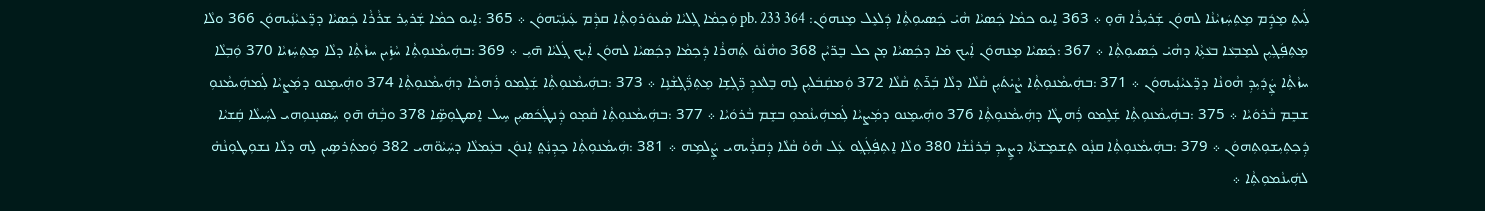ܠܲܝܬܼ ܡܸܕܹܿܡ ܡܸܬܼܚܲܙܝܵܢܵܐ ܠܗܘܿܢ ܫܲܪܝܼܪܵܐ ܗ̄ܘ̣ ܀ 363 ܐܹܝܘ ܟܡܵܐ ܟܲܣܝܵܐ ܗܵܝ̇ ܟܲܣܝܘܼܬܼܵܐ ܕܲܠܥܸܠ ܡܸܢܗܘܿܢ: pb. 233 364 ܘܲܟܼܡܵܐ ܓܼܠܝܵܐ ܣܵܥܘܿܪܘܼܬܼܵܐ ܩܕܼܵܡ ܥܲܝܢܲܝ̈ܗܘܿܢ ܀ 365 :ܐܹܝܘ ܟܡܵܐ ܫܲܪܝܼܪ ܫܪܵܪܵܐ ܟܲܣܝܵܐ ܕܪܸ̈ܥܝܵܢܲܝܗܘܿܢ 366 ܘܠܵܐ ܡܸܬܼܦܲܓܼܝܼܢ ܠܡܸܒܼܥܵܐ ܒܥܵܬܼܵܐ ܕܗܵܝ̇ ܟܲܣܝܘܼܬܼܵܐ ܀ 367 :ܟܲܣܝܵܐ ܡܸܢܗܘܿܢ ܐܲܝܟ ܡ̇ܐ ܕܟܲܣܝܵܐ ܡ̣ܢ ܟܠ ܒܸܪ̈ܝܵܢ 368 ܘܗܵܢܵܘ̇ ܬܲܗܪܵܐ ܕܲܟܼܡܵܐ ܕܟܲܣܝܵܐ ܠܗܘܿܢ ܐܲܝܟ ܓܲܠܝܵܐ ܗ̄ܝܼ ܀ 369 :ܒܗܲܝܡܵܢܘܼܬܼܵܐ ܚܵܙܹ̇ܝܢ ܚܙܵܬܼܵܐ ܕܠܵܐ ܡܸܬܼܚܲܙܝܵܐ 370 ܘܲܒܼܠܵܐ ܚܙܵܬܼܵܐ ܨܲܕܿܝܼܕܼ ܗܵܘܢܵܐ ܕܪܸ̈ܥܝܵܢܲܝܗܘܿܢ ܀ 371 :ܒܗܲܝܡܵܢܘܼܬܼܵܐ ܨܵܝ̇ܬܿܝܼܢ ܩܵܠܵܐ ܕܠܵܐ ܒܲܪ̄ܬܼ ܩܵܠܵܐ 372 ܘܲܡܩܲܒܿܠܝܼܢ ܠܹܗ ܒܸܠܥܵܕܼ ܪܼ̈ܓܼܫܹܐ ܡܸܬܼܪ̈ܲܓܼܫܵܢܹܐ ܀ 373 :ܒܗܲܝܡܵܢܘܼܬܼܵܐ ܫܲܠܸܡܘ ܪܲܗܟܵܐ ܕܗܲܝܡܵܢܘܼܬܼܵܐ 374 ܘܗܲܝܡܸܢܘ ܕܡܲܨܝܵܐ ܠܲܡܗܲܝܡܵܢܘܼ ܫܒܸܡ ܒܵܪܘܿܝܵܐ ܀ 375 :ܒܗܲܝܡܵܢܘܼܬܼܵܐ ܫܲܠܸܡܘ ܪܲܗܛܵܐ ܕܗܲܝܡܵܢܘܼܬܼܵܐ 376 ܘܗܲܝܡܸܢܘ ܕܡܲܨܝܵܐ ܠܲܡܗܲܝܢܵܡܘܼ ܒܫܸܡ ܒܵܪܘܿܝܵܐ ܀ 377 :ܒܗܲܝܡܵܢܘܼܬܼܵܐ ܩܵܡ̣ܘ ܕܲܢܛܲܟܿܣܝܼܢ ܚܹܝܠ ܐܸܣܛܘܼܣܹ̈ܐ 378 ܘܒܼܵܗ̇ ܗ̄ܘ̣ ܚܲܣܢ̣ܢܘܼܗܝ ܠܚܲܝܠܵܐ ܩܲܫܝܵܐ ܕܲܟܼܬܼܝܼܫܘܼܬܼܗܘܿܢ ܀ 379 :ܒܗܲܝܡܵܢܘܼܬܼܵܐ ܩܢ̣ܵܘ ܬܸܫܡܸܫܬܵܐ ܕܨܹܝܕܼ ܒܲܪܢܵܫܵܐ 380 ܘܠܵܐ ܐܸܬܼܦܲܠܲܓܼܘ ܥܲܠ ܗܵܘ̇ ܩܵܠܵܐ ܕܲܩܪ̣ܵܝܗܝ ܨܲܠܡܹܗ ܀ 381 :ܗܲܝܡܵܢܘܼܬܼܵܐ ܟܸܕܼܢܲܬ̤ ܐܸܢܘܿܢ ܒܥܲܡܠܵܐ ܕܚܲܝܵܘ̈ܗܝ 382 ܘܲܡܬܲܪܣܹܝܢ ܠܹܗ ܕܠܵܐ ܢܫܘܼܛܘܼܢܵܗ̇ ܠܗܲܝܢܵܡܘܼܬܼܵܐ ܀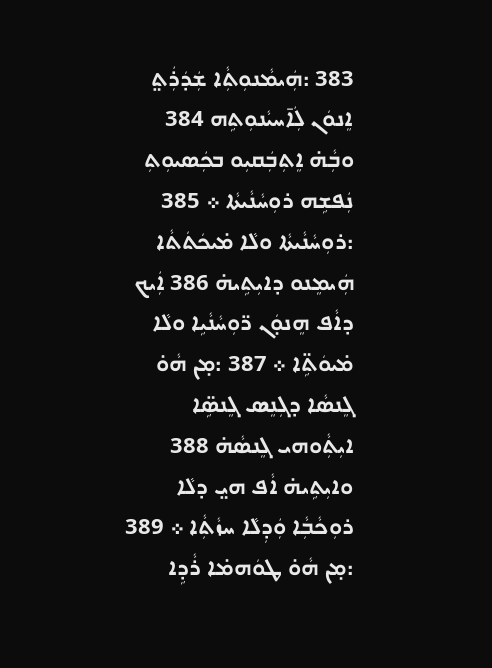383 :ܗܲܝܡܵܢܘܼܬܼܵܐ ܫܲܕܿܪܲܬ̤ ܐܸܢܘܿܢ ܠܲܐ̄ܚܝܵܢܘܼܬܹܗ 384 ܘܒܼܵܗ̇ ܐܸܬܼܒܲܩܝܼܘ ܒܟܲܣܝܘܼܬܼ ܢܲܦܫܹܗ ܪܘܼܚܵܢܵܝܬܵܐ ܀ 385 :ܪܘܼܚܵܢܵܝܬܵܐ ܘܠܵܐ ܡ̇ܝܟܿܬܿܬܵܐ ܗܲܝܡܸܢܘ ܕܐܝܼܬܹܝܗ̇ 386 ܐܲܝܟ ܕܐܵܦ ܗܸܢܘ̣ܿܢ ܪ̈ܘܼܚܵܢܵܝܹܐ ܘܠܵܐ ܡ̇ܝܘܿܬܹ̈ܐ ܀ 387 :ܡ̣ܢ ܗܵܘ̇ ܓܸܢܣܵܐ ܕܓܼܢܸܣ ܓܸܢܣܹ̈ܐ ܐܝܼܬܼܵܘܗܝ ܓܸܢܣܵܗ̇ 388 ܘܐܝܼܬܹܝܗ̇ ܐܵܦ ܗܝ̤ ܕܠܵܐ ܪܘܼܟܵܒܼܵܐ ܘܲܕܼܠܵܐ ܚܙܵܬܼܵܐ ܀ 389 :ܡ̣ܢ ܗܵܘ̇ ܛܘܿܗܡ̇ܐ ܪܵܕܹܐ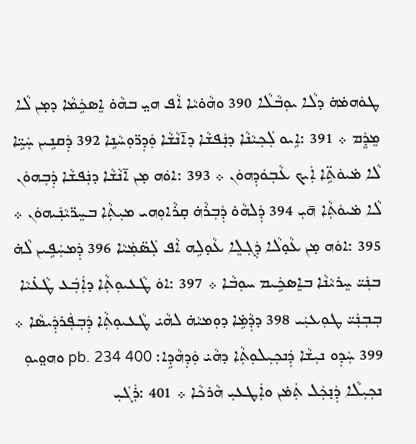ܛܘܿܗܡ̇ܗ̇ ܕܠܵܐ ܝܘܼܒܵܠܵܐ 390 ܘܗܵܘ̇ܝܵܐ ܐܵܦ ܗܝ̤ ܒܗܵܘ̇ ܐܸܣܟܹܿܡܵܐ ܕܡ̣ܢ ܠܵܐ ܡܸܕܸܿܡ ܀ 391 :ܐܹܝܘ ܠܲܟܼܝܵܢܵܐ ܕܢܲܦܫܵܐ ܕܐ̄ܢܵܫܵܐ ܘܲܕܼܪ̈ܘܼܚܵܢܹܐ 392 ܕܲܩܢܹܝܢ ܚܲܝܹ̈ܐ ܠܵܐ ܡ̇ܝܘܿܬܹ̈ܐ ܐܲܝܟ ܥܵܒܼܘܿܕܼܗܘܿܢ ܀ 393 :ܐܘܿܗ ܡ̣ܢ ܐ̄ܢܵܫܵܐ ܕܢܲܦܫܵܐ ܕܲܒܼܗܘܿܢ ܠܵܐ ܡ̇ܝܘܿܬܼܵܐ ܗ̄ܝܼ 394 ܕܲܠܗܵܘ̇ ܕܲܒܼܪܵܗ̇ ܩ̣ܪܵܐܘܼܗܝ ܡܝܼܬܼܵܐ ܒܚܸܪ̈ܝܵܢܲܝܗܘܿܢ ܀ 395 :ܐܘܿܗ ܡ̣ܢ ܥܵܘ̣ܠܵܐ ܕܲܓܼܠܸܐ ܥܵܘ̣ܠܹܗ ܐܵܦ ܠܲܣ̈ܡܲܝܵܐ 396 ܕܲܡܚܲܦܹܝܢ ܠܵܗ̇ ܒܢܲܝ̈ ܚܸܪܝܵܢܵܐ ܒܐܸܣܟܹܿܝܡ ܚܘܼܒܵܐ ܀ 397 :ܐܘܿ ܛܵܥܝܘܼܬܼܵܐ ܕܐܲܒܲܥ ܛܵܥ̇ܝܵܐ ܒܼܒܼܢܲܝ̈ ܛܘܼܥܝܲܝ 398 ܕܕܼܵܡܹ̇ܐ ܕܘܼܡܝܵܗ̇ ܠܗܵܝ̇ ܛܵܥܝܘܼܬܼܵܐ ܕܲܒܼܦܲܪܕܲܝܣܵܐ ܀ 399 ܚܲܕܼܘ ܢܝܼܫܵܐ ܕܲܢܟܼܝܼܠܘܼܬܼܵܐ ܕܗܵܝ̇ ܘܲܕܼܗܵܕܹܐ: pb. 234 400 ܘܗܘ̤ܝܘܼ ܢܟܼܝܼܠܵܐ ܕܲܢ̣ܟܲܠ ܬܲܡ̇ܢ ܘܐܲܛܥܝܼ ܗܵܪܟܵܐ ܀ 401 :ܪܲܓܿܝܼ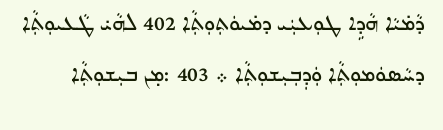ܕܵܡ̇ܝܵܐ ܗܵܕܹܐ ܛܘܼܥܝܲܝ ܕܡ̇ܝܘܿܬܼܘܼܬܼܵܐ 402 ܠܗܵܝ̇ ܛܵܥܝܘܼܬܼܵܐ ܕܚܵܣܘܿܡܘܼܬܼܵܐ ܘܲܕܼܒܼܝܼܫܘܼܬܼܵܐ ܀ 403 :ܡ̣ܢ ܒܝܼܫܘܼܬܼܵܐ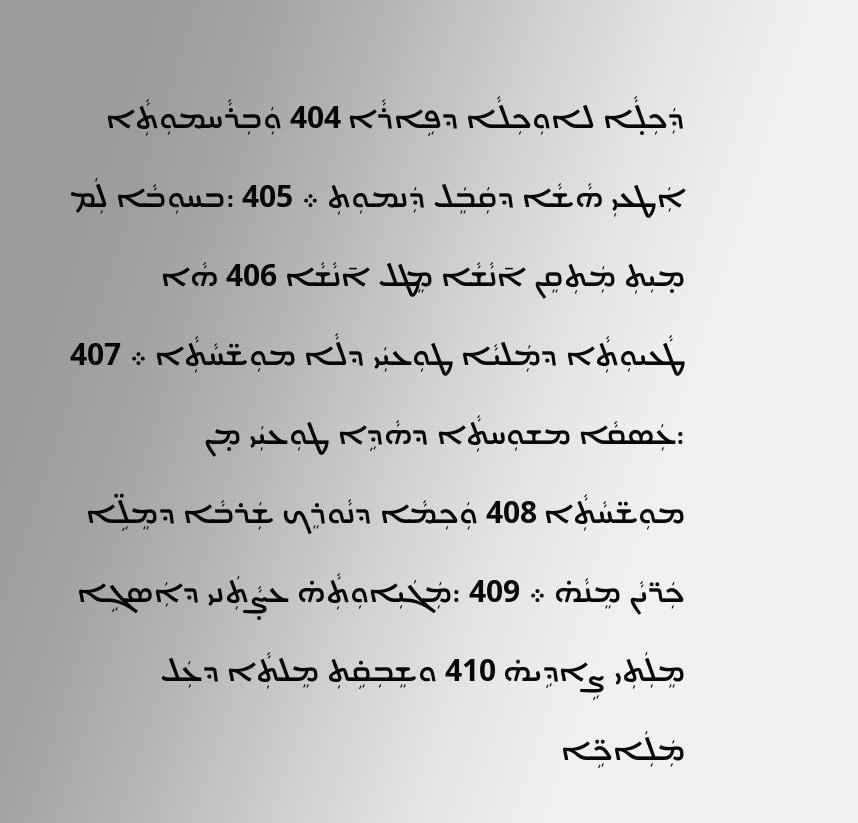ܕܲܟܼܠ̣ܵܐ ܠܐܘܼܟܼܠܵܐ ܕܦܹܐܪܵܐ 404 ܘܲܒܼܪܵܚܡܘܼܬܼܵܐ ܐܲܛܥܝܼ ܗܵܫܵܐ ܕܩܲܒܸܿܠ ܕܲܢܡܘܼܬܼ ܀ 405 :ܒܚܘܼܒܵܐ ܠܲܡ ܡ̣ܝܼܬܼ ܡܲܬܼܩܸܢ ܐ̄ܢܵܫܵܐ ܡܸܛܠ ܐ̄ܢܵܫܵܐ 406 ܗܵܐ ܛܵܥܝܘܼܬܼܵܐ ܕܡܲܠܝܵܐ ܛܘܼܥܝܲܝ ܕܠܵܐ ܡܘܼܫ̈ܚܵܬܼܵܐ ܀ 407 :ܥܲܣܩܵܐ ܡܫܘܼܚܬܼܵܐ ܕܗܵܕܹܐ ܛܘܼܥܝܲܝ ܡ̣ܢ ܡܘܼܫ̈ܚܵܬܼܵܐ 408 ܘܲܟܼܡܵܐ ܕܢܵܘܪܸܟ ܫܲܪܒܵܐ ܕܡܸܠܹ̈ܐ ܟܲܪ̈ܝܵܢ ܡܸܢܵܗ̇ ܀ 409 :ܡܲܓܿܝܼܐܘܼܬܼܵܗ̇ ܥܨ̣ܵܬܲܢܝ ܕܐܲܣܓܹܐ ܡܸܠܲܬܼܝ ܨܹܐܕܹܝܗ̇ 410 ܘܫܸܒܼܩܹ̇ܬܼ ܡܸܠܬܼܵܐ ܕܥܲܠ ܡܲܠܲܐܟܹ̈ܐ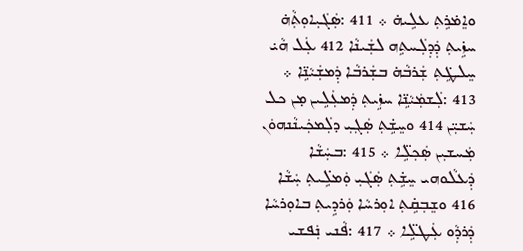ܘܐܸܡ̇ܪܹܬܼ ܥܠܹܝܗ̇ ܀ 411 :ܣܲܓܿܝܼܐܘܼܬܼܵܗ̇ ܚܙܹ̇ܝܬܼ ܕܲܕܼܠܲܚܬܹܗ ܠܫܲܝܢܵܐ 412 ܥܲܠ ܗܵܝ̇ ܚܸܠܛܹ̇ܬܼ ܫܲܪܒܵܗ̇ ܒܫܲܪܒܵܐ ܕܲܡܫܲܝܵܢܹ̈ܐ ܀ 413 :ܠܲܫܡܲܝܵܢܹ̈ܐ ܚܙܹ̇ܝܬܼ ܕܲܡܥܲܠܹܝܢ ܡ̣ܢ ܟܠ ܚܲܫܝܼ̈ܢ 414 ܘܚܸܫܹ̇ܬܼ ܣܲܓܼܝܼ ܕܠܲܡܟܲܝܢܵܢܗܘܿܢ ܡܲܚܫܝܼܢ ܣܲܟܼܠܹ̈ܐ ܀ 415 :ܒܚܲܫܵܐ ܕܲܥܠܵܘܗܝ ܚܸܫܹ̇ܬܼ ܣܲܓܿܝܼ ܘܲܡܠܹ̇ܝܬܼ ܚܲܫܵܐ 416 ܘܫܸܒܼܩܹ̇ܬܼ ܐܘܼܪܚܵܐ ܘܲܪܕܹܝܬܼ ܒܐܘܼܪܚܵܐ ܕܲܪܕܼܵܘ ܥܲܛܠܹ̈ܐ ܀ 417 :ܦܵܢܝ ܢܲܦܫܝ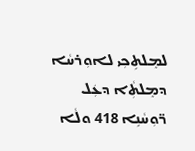ܠܡܸܠܬܹܟܼܝ ܠܐܘܼܪܚܵܐ ܕܡܸܠܬܼܵܐ ܕܥܲܠ ܪ̈ܘܼܚܵܢܹܐ 418 ܘܠܵܐ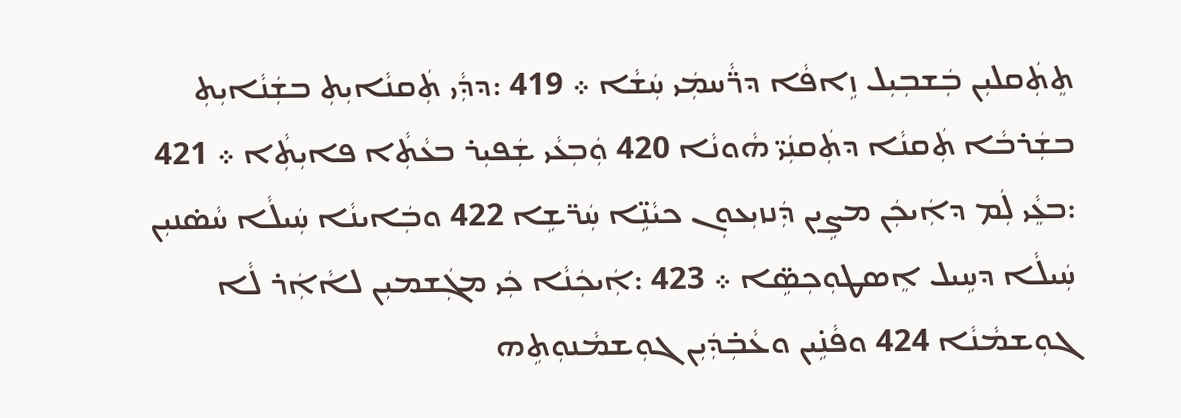ܬܸܬܲܩܠܝܼܢ ܒܲܫܒܼܝܼܠ ܙܹܐܦܵܐ ܕܪ̈ܵܚܡܲܝ ܚܲܫܵܐ ܀ 419 :ܕܕܼܵܝ ܬܲܩܢܵܐܝܼܬܼ ܒܫܲܢܵܐܝܼܬܼ ܒܫܲܪܒܵܐ ܬܲܩܢܵܐ ܕܬܲܩܢܲܝ̈ ܗܵܘܢܵܐ 420 ܘܲܒܼܥܵܝ ܫܲܦܝܼܪ ܒܥܵܬܼܵܐ ܦܐܝܼܬܼܵܐ ܀ 421 :ܒܥܸܵܝ ܠܲܡ ܕܐܲܝܟܲܢ ܡܨܹܝܢ ܕܲܢܙܝܼܥܘܼܢ ܟܝܵܢܹ̈ܐ ܚܲܪ̈ܫܹܐ 422 ܘܒܲܐܝܢܵܐ ܚܲܝܠܵܐ ܚܵܣ̇ܢܝܼܢ ܚܲܝܠܵܐ ܕܚܹܝܠ ܐܸܣܛܘܼܟܼܣܹ̈ܐ ܀ 423 :ܐܲܝܟܲܢܵܐ ܟܲܝ ܡܓܲܫܡܝܼܢ ܠܐܵܐܲܪ ܠܵܐ ܓܘܼܫܡܵܢܵܐ 424 ܘܦܵܢܹ̇ܝܢ ܘܥܵܒܼ̇ܕܲܝܼܢ ܓܘܼܫܡܵܢܘܼܬܹܗ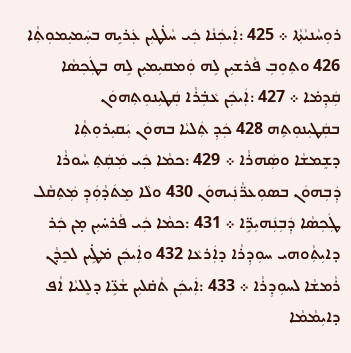ܪܘܼܚܵܢܝܵܬܼܵܐ ܀ 425 :ܐܲܝܟܲܢܵܐ ܟܲܝ ܚܵܠ̇ܛܝܼܢ ܥܲܪܝܹܗ ܒܚܲܡܝܼܡܘܼܬܼܵܐ 426 ܘܬܼܘܼܒܼ ܦܵܪܫܝܼܢ ܠܹܗ ܘܲܡܩܝܼܡܝܼܢ ܠܹܗ ܒܛܲܟܼܣܵܐ ܩܲܕܼܡ̇ܐ ܀ 427 :ܐܲܝܟܲܢ ܥܵܒܼ̇ܪܵܐ ܩܲܛܝܼܢܘܼܬܼܗܘܿܢ ܒܩܲܛܝܼܢܘܼܬܹܗ 428 ܟܲܕܼ ܬܲܠܝܵܐ ܒܗܘܿܢ ܝܲܩܝܼܪܘܼܬܼܵܐ ܕܫܸܡܫܵܐ ܘܣܲܗܪܵܐ ܀ 429 :ܟܡܵܐ ܟܲܝ ܡܲܩܲܬܼ ܚܵܘܪܵܐ ܕܲܒܼܗܘܿܢ ܒܣܘܼܥܪ̈ܵܢܲܝܗܘܿܢ 430 ܘܠܵܐ ܡܸܬܿܕܵܘܲܕܼ ܡܲܬܼܩܵܠ ܛܲܟܼܣܵܐ ܕܲܒܼܢܲܗܝܼܪܹ̈ܐ ܀ 431 :ܟܡܵܐ ܟܲܝ ܦܵܪܚ̇ܝܼܢ ܡ̣ܢ ܟܲܪ ܕܐܝܼܬܼܵܘܗܝ ܚܘܼܕܼܪܵܐ ܕܐܲܪܥܵܐ 432 ܘܐܲܝܟܲܢ ܡ̇ܛܹ̇ܝܢ ܠܟܸܕܵܢ ܪܵܡܫܵܐ ܠܚܘܼܕܼܪܵܐ ܀ 433 :ܐܲܝܟܲܢ ܬܵܩ̇ܠܝܼܢ ܫܵܥܹ̈ܐ ܕܠܸܠܝܵܐ ܐܵܦ ܕܐܝܼܡܵܡܵܐ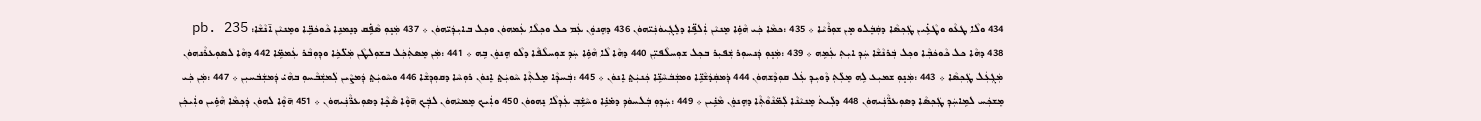434 ܘܠܵܐ ܛܥܵܘ ܘܛܵܥܹ̇ܝܢ ܛܲܟܼܣܵܐ ܕܩܲܒܸܿܠܘ ܡ̣ܢ ܫܘܼܪܵܝܵܐ ܀ 435 :ܟܡܵܐ ܟܲܝ ܗܵܘܹ̇ܐ ܡܸܢܝܵܢ ܐܲܠܦܹ̈ܐ ܕܠܸܓܼܝܘܿܢܲܝ̈ܗܘܿܢ 436 ܕܗܸܢܘ̣ܿܢ ܥܲܡ ܟܠ ܘܟܼܠܵܐ ܥܲܡܗܘܿܢ ܘܟܼܠ ܒܐܝܼܕܲܝ̈ܗܘܿܢ ܀ 437 ܡܲܢ̣ܘܼ ܣܵܦܹ̇ܩ ܕܢܸܡܢܹܐ ܟܵܘܟܿܒܹ̈ܐ ܘܡܸܢܝܵܢ ܐ̄ܢܵܫܵܐ: pb. 235 438 ܕܗܵܐ ܟܠ ܟܵܘܟܿܒܼܵܐ ܘܟܼܠ ܒܲܪܢܵܫܵܐ ܚܲܕܼ ܐܝܼܬܼ ܥܲܡܹܗ ܀ 439 :ܡܲܢ̣ܘܼ ܕܲܢܚܘܼܪ ܫܲܦܝܼܪ ܒܟܼܠ ܫܘܼܚܠܵܦܝܼ̈ܢ 440 ܕܗܵܐ ܠܵܐ ܗܵܘܹ̇ܐ ܚܲܕܼ ܫܘܼܚܠܵܦܵܐ ܕܠܵܘ ܗܸܢܘ̣ܿܢ ܒܹܗ ܀ 441 :ܡܲܢ ܡܸܣܬܲܟܲܠ ܒܫܘܼܠܛܵܢ ܡܲܠ̈ܟܹܿܐ ܘܕܼܘܼܒܵܪ ܥܲܡܡܹ̈ܐ 442 ܕܗܵܐ ܠܣܘܼܥܪܵܢܗܘܿܢ ܡܲܓܼܥܲܠ ܛܲܟܼܣܵܐ ܀ 443 :ܡܲܢ̣ܘܼ ܫܡܝܼܥ ܠܹܗ ܡܸܠܲܬܼ ܕܵܘܝܼܕܼ ܥܲܠ ܩܘܼܕܵܫܗܘܿܢ 444 ܕܲܡܩܲܕܿܫܵܢܹ̈ܐ ܘܡܫܲܒܿܚܵܢܹ̈ܐ ܟܲܢܝܲܬ̤ ܐܸܢܘܿܢ ܀ 445 :ܒܲܚܕܼܵܐ ܡܸܠܬܼܵܐ ܚܵܘܝܲܬ̤ ܐܸܢܘܿܢ ܪܘܼܚܵܐ ܕܩܘܼܕܼܫܵܐ 446 ܘܚܵܘܝܲܬ̤ ܕܲܡܨܵܝܢ ܠܲܡܫܲܒܵܚܘܼ ܒܗܵܝ̇ ܕܲܡܫܲܒܿܚܝܼܢ ܀ 447 :ܡܲܢ ܟܲܝ ܡܸܫܟܲܚ ܠܡܹܐܚܲܕܼ ܛܲܟܼܣܵܐ ܕܣܘܼܥܪ̈ܵܢܲܝܗܘܿܢ 448 ܕܠܲܝܬܿ ܡܸܢܝܵܢܵܐ ܠܲܡ̈ܢܵܘܵܬܼܵܐ ܕܗܸܢܘ̣ܿܢ ܡܵܢܹ̇ܝܢ ܀ 449 :ܚܲܕܼܘܼ ܒܲܠܚܘܿܕܼ ܕܡ̇ܢܹ̇ܐ ܘܚܵܫܹ̇ܒܼ ܥܲܕܼܠܵܐ ܢܸܗܘܘܿܢ 450 ܘܐܲܝܟ ܡܸܡܝܵܗܘܿܢ ܠܒ݂ܲܟ ܗ̄ܘ̣ܵܐ ܣܵܟ̣ܵܐ ܕܣܘܼܥܪ̈ܵܢܲܝܗܘܿܢ ܀ 451 ܗ̄ܘ̣ܵܐ ܠܗܘܿܢ ܕܲܟܼܡܵܐ ܗܵܘܹ̇ܝܢ ܘܐܲܝܟܲܢ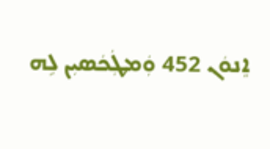ܐܸܢܘܿܢ 452 ܘܲܡܛܲܟܿܣܝܼܢ ܠܹܗ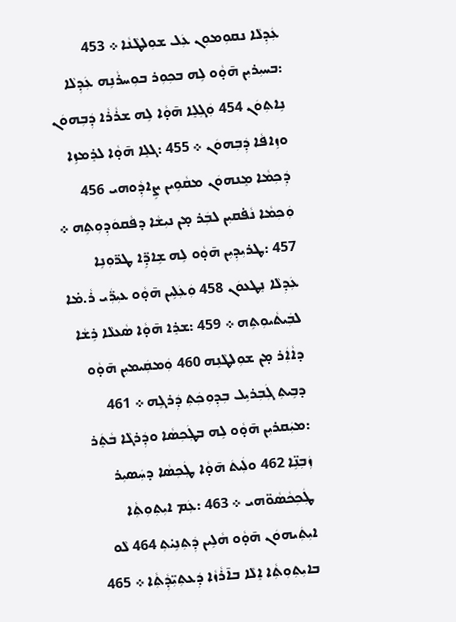ܥܲܕܼܠܵܐ ܢܩܘܼܡܘܼܢ ܥܲܠ ܫܘܼܠܛܵܢܵܐ ܀ 453 :ܒܚܝܼܪܝܼܢ ܗ̄ܘ̣ܵܘ ܠܹܗ ܒܟܼܘܼܪ ܒܘܼܚܪܵܢܹܗ ܥܲܕܼܠܵܐ ܢܹܐܬܼܘܿܢ 454 ܘܲܓܼܠܸܐ ܗ̄ܘ̣ܵܐ ܠܹܗ ܫܪܵܪܵܐ ܕܲܒܼܗܘܿܢ ܘܙܹܐܦܵܐ ܕܲܒܼܗܘܿܢ ܀ 455 :ܓܠܸܐ ܗ̄ܘ̣ܵܐ ܠܪܸܡܙܹܐ ܕܲܟܼܡܵܐ ܡܸܢܗܘܿܢ ܡܩܵܘܹܝܢ ܨܹܐܕܼܵܘܗܝ 456 ܘܲܟܼܡܵܐ ܢܵܦ̇ܩܝܼܢ ܠܒܲܪ ܡ̣ܢ ܢܝܼܫܵܐ ܕܦܵܩܘܿܕܼܘܼܬܹܗ ܀ 457 :ܛܪܝܼܕܼܝܼܢ ܗ̄ܘ̣ܵܘ ܠܹܗ ܫܹܐܕܹ̈ܐ ܛܪ̈ܘܼܢܹܐ ܥܲܕܼܠܵܐ ܢܸܛܥܘܿܢ 458 ܘܲܥܲܠܹܝܢ ܗ̄ܘ̣ܵܘ ܥܝܼܪ̈ܲܝ ܪܵ.ܡ̇ܐ ܠܒܲܝܬܵܝܘܼܬܹܗ ܀ 459 :ܫܪܸܐ ܗ̄ܘ̣ܵܐ ܣܵܥܠܵܐ ܪܹܫܵܐ ܕܐܵܐܲܪ ܡ̣ܢ ܫܘܼܠܛܵܢܹܗ 460 ܘܲܡܩܲܝܡܝܼܢ ܗ̄ܘ̣ܵܘ ܕܒܹܝܬܼ ܓܲܒܼܪܝܹܠ ܒܼܕܼܘܼܟܲܬܼ ܕܲܪܓܹܗ ܀ 461 :ܡܝܲܩܪܝܼܢ ܗ̄ܘ̣ܵܘ ܠܹܗ ܒܛܲܟܼܣܵܐ ܘܕܲܪܓܵܐ ܒܵܬܸܿܪ ܙܲܒܼܢܹ̈ܐ 462 ܘܠܲܝܬܿ ܗ̄ܘ̣ܵܐ ܛܲܟܼܣܵܐ ܕܚܲܣܝܼܪ ܛܲܟܼܟܵܣܵܘ̈ܗܝ ܀ 463 :ܥܲܡ ܐܝܼܬܼܘܼܬܼܵܐ ܐܝܼܬܲܝܗܘܿܢ ܗ̄ܘ̣ܵܘ ܗܵܠܹܝܢ ܕܲܬܼܢܹܝ̇ܬܼ 464 ܠܵܘ ܒܐܝܼܬܼܘܼܬܼܵܐ ܐܸܠܵܐ ܒܐ̄ܪܵܙܵܐ ܕܲܥܬܼܝܼ̈ܕܼܵܬܼܵܐ ܀ 465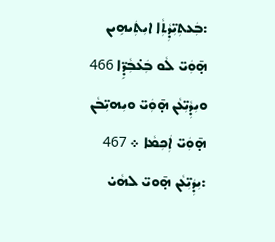:ܒܲܥܬܼܝܼ̈ܕܼܵܬܼܵܐ ܐܝܼܬܲܝܗܹܝܢ ܗ̣̄ܘܲܝ̈ ܠܵܘ ܒܲܥ̇ܒܼܵܕܹ̈ܐ 466 ܘܝܼܕܼܵܝܼ̈ܥܵܢ ܗ̣̄ܘܲܝ̈ ܘܝܼܗܝܼ̈ܒܵܢ ܗ̣̄ܘܲܝ̈ ܐܲܟܼܡܵܐ ܀ 467 :ܝܼܕܲܝܼ̈ܥܵܢ ܗ̣̄ܘܝ̈ ܠܗܵܝ̇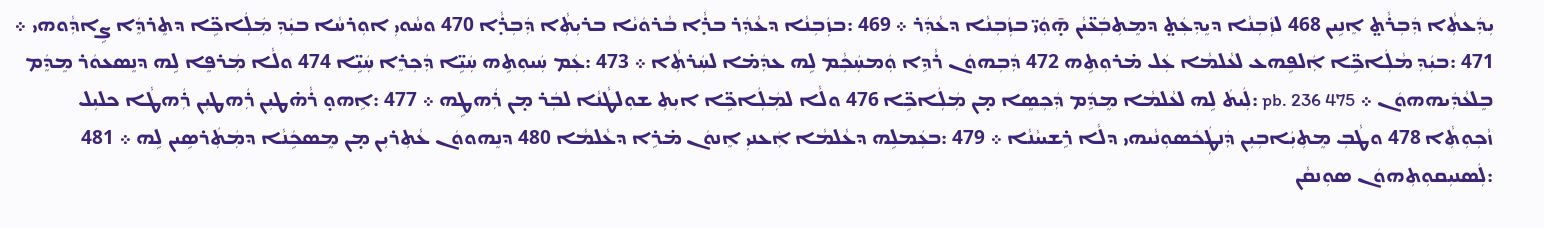ܝܼܕܲܥܬܼܵܐ ܕܲܒܼܪܵܬ̤ ܐܸܢܹܝܢ 468 ܠܙܲܒܼܢܵܐ ܕܝܸܕܼܥܲܬ̤ ܕܡܸܬܼܒܲܥ̈ܝܵܢ ܗ̣̄ܘܲܝ̈ ܒܙܲܒܼܢܵܐ ܕܥܵܕܲܪ ܀ 469 :ܒܙܲܒܼܢܵܐ ܕܥܵܕܲܪ ܒܪ̣ܵܐ ܒܵܪܘܿܝܵܐ ܒܪܝܼܬܼܵܐ ܕܲܒܼܪ̣ܵܐ 470 ܘܚܵܘܝܼ ܐܘܼܪܚܵܐ ܒܝܲܕܼ ܡܲܠܲܐܟܹ̈ܐ ܕܬܸܪܕܸܿܐ ܨܹܐܕܼܵܘܗܝ ܀ 471 :ܒܝܲܕܼ ܡܵܠܲܐܟܹ̈ܐ ܐܲܠܦܹܗܥ ܠܥܵܠܡܵܐ ܥܲܠ ܡ̇ܪܘܼܬܹܗ 472 ܕܲܒܼܗܘܿܢ ܪܵܕܹܐ ܘܲܡܚܲܟܼܵܡ ܠܹܗ ܥܕܲܡ̇ܐ ܠܚܲܪܬܼܵܐ ܀ 473 :ܥܲܡ ܚܲܝܘܼܬܹܗ ܚܲܝܹ̈ܐ ܕܲܟܼܪܸܐ ܚܲܝܹ̈ܐ 474 ܘܠܵܐ ܡܲܪܦܸܐ ܠܹܗ ܕܢܸܣܥܘܿܪ ܡܸܕܸܿܡ ܒܸܠܥܵܕܲܝܗܗܘܿܢ ܀ pb. 236 475 :ܠܲܝܬܿ ܠܹܗ ܠܥܵܠܡܵܐ ܡܸܕܹܿܡ ܕܲܟܼܣܸܐ ܡ̣ܢ ܡܲܠܲܐܟܹ̈ܐ 476 ܘܠܵܐ ܠܡܲܠܲܐܟܹ̈ܐ ܐܝܼܬܼ ܫܘܼܠܛܵܢܵܐ ܠܒܲܪ ܡ̣ܢ ܪܲܗܛܹܗ ܀ 477 :ܐܹܗܘ̣ ܪܵܗ̇ܛܝܼܢ ܪܲܗܛܝܼܢ ܪܲܗܛܵܐ ܟܠܝܼܠ ܙܵܟܼܘܼܬܼܵܐ 478 ܘܛܵܒܼ ܡܸܬܼܝܲܐܒܼܝܼܢ ܕܲܢܛܲܟܿܣܘܼܢܵܝܗܝ ܕܠܵܐ ܪܹܫܝܝܵܢܵܐ ܀ 479 :ܒܥܲܡܠܹܗ ܕܥܵܠܡܵܐ ܐܲܥܢܝܼ ܐܸܢܘܿܢ ܡ̇ܪܹܐ ܕܥܵܠܡܵܐ 480 ܕܢܸܗܘܘܿܢ ܥܵܬܼܪܝܼܢ ܡ̣ܢ ܡܸܣܟܹܿܢܵܐ ܕܡܲܬܲܪܣܹܝܢ ܠܹܗ ܀ 481 :ܠܲܣܢܝܼܩܘܼܬܼܗܘܿܢ ܣܘܼܢܩܵܢ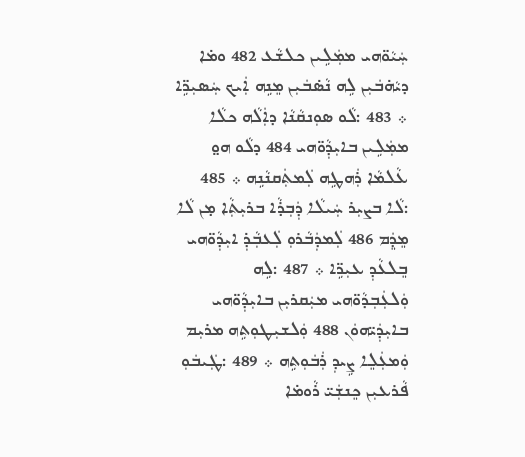ܚܲܝܵܘ̈ܗܝ ܡܡܲܠܹܝܢ ܟܠܫܵܥ 482 ܘܡ̇ܐ ܕܝܵܗ̇ܒܿܝܼܢ ܠܹܗ ܢܵܣ̇ܒܿܝܼܢ ܡܸܢܹܗ ܐܲܝܟ ܚܲܣܝܼܪܹ̈ܐ ܀ 483 :ܠܵܘ ܣܘܼܢܩܵܢܵܐ ܕܐܲܠܵܗ ܟܠܵܐ ܡܡܲܠܹܝܢ ܒܐܝܼܕܼܵܘ̈ܗܝ 484 ܕܠܵܘ ܗܘ̤ ܥܵܠܡܵܐ ܪܲܗܛܹܗ ܠܲܡܬܲܩܢܵܢܹܗ ܀ 485 :ܠܵܐ ܒܨܝܼܪ ܚܲܝܠܵܐ ܕܲܒܼܪ̣ܵܐ ܒܪܝܼܬܼܵܐ ܡ̣ܢ ܠܵܐ ܡܸܕܸܿܡ 486 ܠܲܡܕܲܒܵܪܘܼ ܠܲܥܒܼܵܕܼ̇ ܐܝܼܕܼܵܘ̈ܗܝ ܒܸܠܥܵܕܼ ܥܝܼܪܹ̈ܐ ܀ 487 :ܠܹܗ ܘܲܠܥܲܒܼܕܵܘ̈ܗܝ ܡܝܲܩܪܝܼܢ ܒܐܝܼܕܼܵܘ̈ܗܝ ܒܐܝܼܕܲܝ̈ܗܘܿܢ 488 ܘܲܠܫܝܼܛܘܼܬܹܗ ܡܪܝܼܡ ܘܲܡܥܲܠܸܐ ܨܹܝܕܼ ܪܲܒܿܘܼܬܹܗ ܀ 489 :ܛܲܝܒܿܘܼ ܦܵܪܥܝܼܢ ܟܸܢܫܲܝ̈ ܪܵܘܡ̇ܐ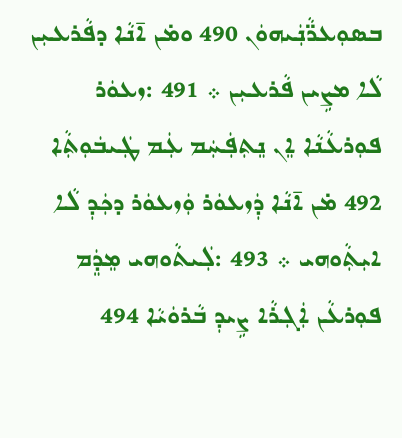ܒܣܘܼܥܪ̈ܵܢܲܝܗܘܿܢ 490 ܘܡ̇ܢ ܐ̄ܢܵܐ ܕܦܵܪܥܝܼܢ ܠܵܐ ܡܨܹܝܢ ܦܵܪܥܝܼܢ ܀ 491 :ܙܥܘܿܪ ܦܘܼܪܥܵܢܵܐ ܐܸܢ ܢܸܬܼܦܲܚܲܡ ܥܲܡ ܛܲܝܒܿܘܼܬܼܵܐ 492 ܡ̇ܢ ܐ̄ܢܵܐ ܕܲܙܥܘܿܪ ܘܲܙܥܘܿܪ ܕܟܲܕܼ ܠܵܐ ܐܝܼܬܼܵܘܗܝ ܀ 493 :ܠܲܝܬܵܘܗܝ ܡܸܕܸܿܡ ܦܘܼܪܥܵܢ ܐܲܓܼܪܵܐ ܨܹܝܕܼ ܒܵܪܘܿܝܵܐ 494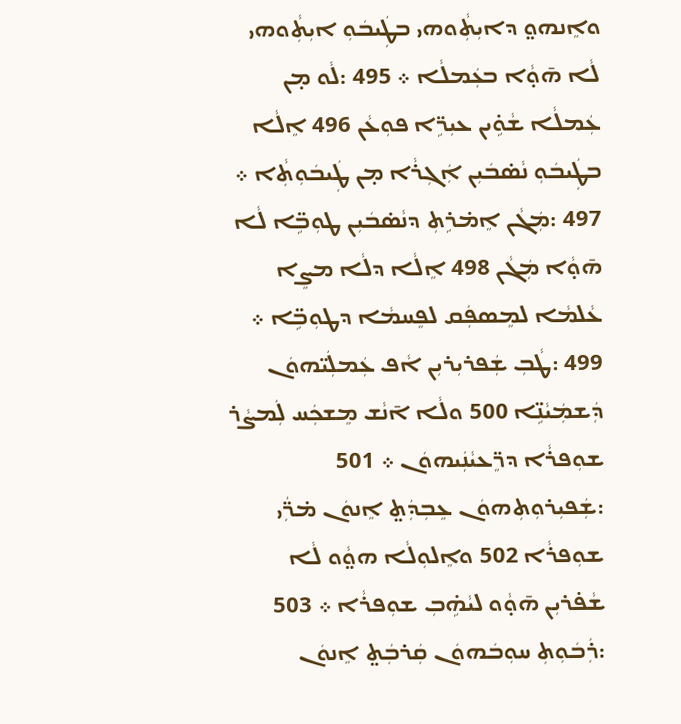ܘܐܸܢܗܘ̤ ܕܐܝܼܬܼܵܘܗܝ ܒܛܲܝܒܿܘܼ ܐܝܼܬܼܵܘܗܝ ܠܵܐ ܗ̄ܘ̣ܵܐ ܒܥܲܡܠܵܐ ܀ 495 :ܠܵܘ ܡ̣ܢ ܥܲܡܠܵܐ ܫܵܘܹ̇ܝܢ ܥܝܼܪܹ̈ܐ ܦܘܼܥܵܢ 496 ܐܸܠܵܐ ܒܛܲܝܒܿܘܼ ܢܵܣ̇ܒܿܝܼܢ ܐܲܓܼܪܵܐ ܡ̣ܢ ܛܲܝܒܿܘܼܬܼܵܐ ܀ 497 :ܡܲܓܵܢ ܐܸܡ̇ܪܹܬܼ ܕܢܵܣ̇ܒܿܝܼܢ ܛܘܼܒܹ̈ܐ ܠܵܐ ܗ̄ܘ̣ܵܐ ܡܲܓܵܢ 498 ܐܸܠܵܐ ܕܠܵܐ ܡܨܸܐ ܥܵܠܡܵܐ ܠܡܸܣܦܲܩ ܠܦܸܚܡܵܐ ܕܛܘܼܒܹ̈ܐ ܀ 499 :ܛܵܒܼ ܫܲܦܪܝܼܪܝܼܢ ܐܵܦ ܥܲܡܠܲܝ̈ܗܘܿܢ ܕܲܫܡܲܝܵܢܹ̈ܐ 500 ܘܠܵܐ ܐ̄ܢܵܫ ܡܸܫܟܲܚ ܠܲܡܨܵܪ ܫܘܼܦܪܵܐ ܕܪܸ̈ܥܝܵܢܲܝܗܘܿܢ ܀ 501 :ܫܲܦܝܼܪܘܼܬܼܗܘܿܢ ܥܸܒܼܕܲܬ̤ ܐܸܢܘܿܢ ܡ̇ܪ̈ܲܝ ܫܘܼܦܪܵܐ 502 ܘܐܸܠܘܼܠܵܐ ܗܘ̤ܵܘ ܠܵܐ ܫܵܦ̇ܪܝܼܢ ܗ̄ܘ̣ܵܘ ܠܝܵܗܹ̇ܒܼ ܫܘܼܦܪܵܐ ܀ 503 :ܪܲܒܿܘܼܬܼ ܚܘܼܒܿܗܘܿܢ ܩܲܪܒܲܬ̤ ܐܸܢܘܿܢ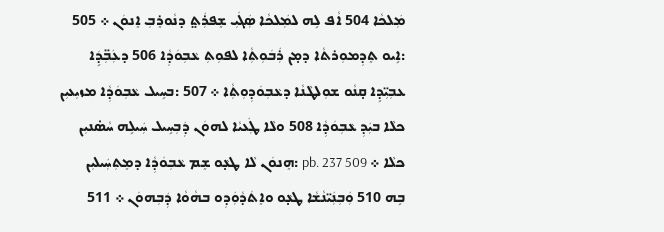ܡܲܠܟܵܐ 504 ܐܵܦ ܠܹܗ ܠܡܲܠܟܵܐ ܣܲܓܿܝܼ ܫܸܦܪܲܬ̤ ܕܢܵܘܪܸܒܼ ܐܸܢܘܿܢ ܀ 505 :ܐܹܝܘ ܬܸܕܼܡܘܼܪܬܵܐ ܕܡ̣ܢ ܪܲܒܿܘܼܬܼܵܐ ܠܦܘܼܬܼ ܥܵܒܼܘܿܕܼܵܐ 506 ܕܥܲܒܼ̈ܕܹܿܐ ܥܒܼܝܼ̈ܕܹܐ ܩ̣ܢܵܘ ܫܘܼܠܛܵܢܵܐ ܕܥܵܒܼܘܿܕܼܘܼܬܼܵܐ ܀ 507 :ܒܚܹܝܠ ܥܵܒܼܘܿܕܼܵܐ ܡܙܝܼܥܝܼܢ ܟܠܵܐ ܒܝܲܕܼ ܥܵܒܼܘܿܕܼܵܐ 508 ܘܠܵܐ ܛܲܥܝܵܐ ܠܗܘܿܢ ܕܲܒܼܚܹܝܠ ܚܲܝܠܹܗ ܚܵܣ̇ܢܝܼܢ ܟܠܵܐ ܀ pb. 237 509 :ܗܸܢܘܿܢ ܠܵܐ ܛܥ̣ܵܘ ܫܸܡ ܥܵܒܼܘܿܕܼܵܐ ܕܡܸܬܼܚܲܝܠܝܼܢ ܒܹܗ 510 ܘܲܒܼܢܲܝ̈ܢܵܫܵܐ ܛܥ̣ܵܘ ܘܐܸܬܿܕܵܘܲܕܼܘ ܒܗܵܘܵܐ ܕܲܒܼܗܘܿܢ ܀ 511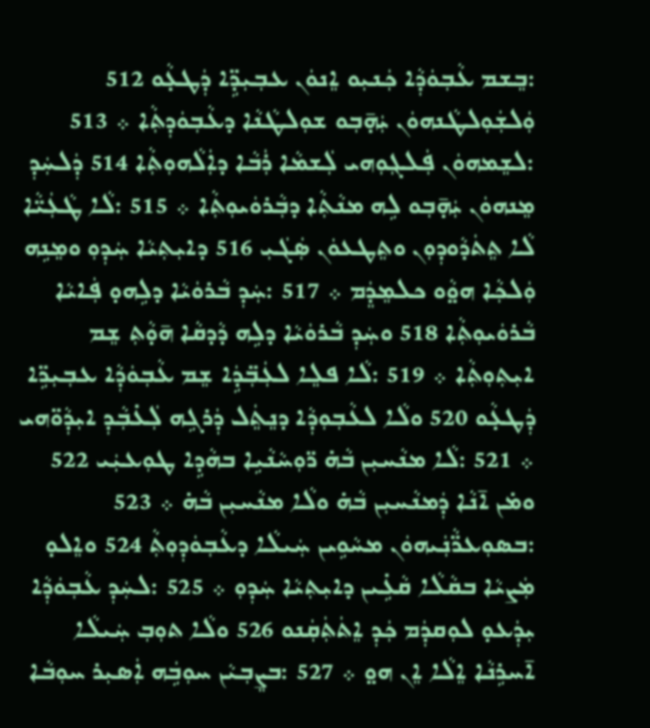:ܒܸܫܡ ܥܵܒܼܘܿܕܼܵܐ ܟܲܢܝܼܘ ܐܸܢܘܿܢ ܥܒܼܝܼܕܹ̈ܐ ܕܲܛܥ̣ܵܘ 512 ܘܲܠܫܲܘܼܠܛܵܢܗܘܿܢ ܝܲܗ̣̄ܒܼܘ ܫܘܼܠܛܵܢܵܐ ܕܥܵܒܼܘܿܕܼܬܼܵܐ ܀ 513 :ܠܫܸܡܗܘܿܢ ܦܲܠܓܼܘܼܗܝ ܠܲܫܡܵܐ ܪܲܒܵܐ ܕܐܲܠܵܗܘܼܬܼܵܐ 514 ܕܲܠܚܲܕܼ ܡܸܢܗܘܿܢ ܝܲܗ̣̄ܒܼܘ ܠܹܗ ܡܢܵܬܼܵܐ ܕܒܼܵܪܘܿܝܘܼܬܼܵܐ ܀ 515 :ܠܵܐ ܛܵܥܲܝ̈ܵܐ ܠܵܐ ܬܸܬܿܕܵܘܕܼܘܼܢ ܘܬܸܛܥܘܿܢ ܣܲܓܿܝܼ 516 ܕܐܝܼܬܼܝܵܐ ܚܲܕܼܘܼ ܘܡܸܢܹܗ ܘܲܠܟܼܵܐ ܗܘ̤ܵܘ ܟܠܡܸܕܸܿܡ ܀ 517 :ܚܲܕܼ ܒܵܪܘܿܝܵܐ ܕܠܹܗܘ̣ ܦܲܐܝܵܐ ܒܵܪܘܿܝܘܼܬܼܵܐ 518 ܘܚܲܕܼ ܒܵܪܘܿܝܵܐ ܕܠܹܗ ܕܵܕܩܵܐ ܗ̄ܘ̣ܵܬܼ ܫܸܡ ܐܝܼܬܼܘܼܬܼܵܐ ܀ 519 :ܠܵܐ ܦܠܸܐ ܠܥܲܒܼ̈ܕܹܿܐ ܫܸܡ ܥܵܒܼܘܿܕܼܵܐ ܥܒܼܝܼܪܹ̈ܐ ܕܲܛܥ̣ܵܘ 520 ܘܠܵܐ ܠܥܵܒܼܘܼܕܼܵܐ ܕܢܸܬܸܿܠ ܕܲܪܓܹܗ ܠܲܥ̇ܒܼܵܕܼ ܐܝܼܕܼܵܘ̈ܗܝ ܀ 521 :ܠܵܐ ܡܢܵܚܝܼܢ ܒܵܗ̇ ܪ̈ܘܼܚܵܢܵܝܹܐ ܒܗܵܕܹܐ ܛܘܼܥܝܲܝ 522 ܘܡ̇ܢ ܐ̄ܢܵܐ ܕܲܡܢܵܚܝܼܢ ܒܵܗ̇ ܘܠܵܐ ܡܢܵܚܝܼܢ ܒܵܗ̇ ܀ 523 :ܒܣܘܼܥܪ̈ܵܢܲܝܗܘܿܢ ܡܚܵܘܹܝܢ ܚܲܝܠܵܐ ܕܥܵܒܼܘܿܕܼܘܼܬܼܵ 524 ܘܐܸܠܘ̣ ܡܲܨܝܵܐ ܒܩܵܠܵܐ ܩܵܥܹ̇ܝܢ ܕܐܝܼܬܼܝܵܐ ܚܲܕܼܘܼ ܀ 525 :ܠܚܲܕܼ ܥܵܒܼܘܿܕܼܵܐ ܝܼܕܲܥܘ̣ ܠܘܼܩܕܲܡ ܟܲܕܼ ܐܸܬܿܬܲܩܲܢܘ 526 ܘܠܵܐ ܬܘܼܒܼ ܚܲܝܠܵܐ ܐ̄ܚܪܹܢܵܐ ܐܸܠܵܐ ܐܸܢ ܗܘ̤ ܀ 527 :ܒܨܸܒܼܝܵܢ ܚܘܼܒܹܿܗ ܐܲܣܝܼܪ ܚܘܼܒܵܐ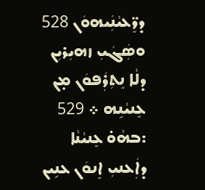ܕܪܸ̈ܥܝܵܢܲܝܗܘܿܢ 528 ܘܣܲܓܿܝܼ ܙܗܝܼܪܝܼܢ ܕܠܵܐ ܢܸܬܼܪܲܦܘܿܢ ܡ̣ܢ ܥܸܢܝܵܢܹܗ ܀ 529 :ܒܗܵܘ̇ ܥܸܢܝܵܢܵܐ ܕܐܲܥܢܝܼ ܐܸܢܘܿܢ ܥܢܹܝܢ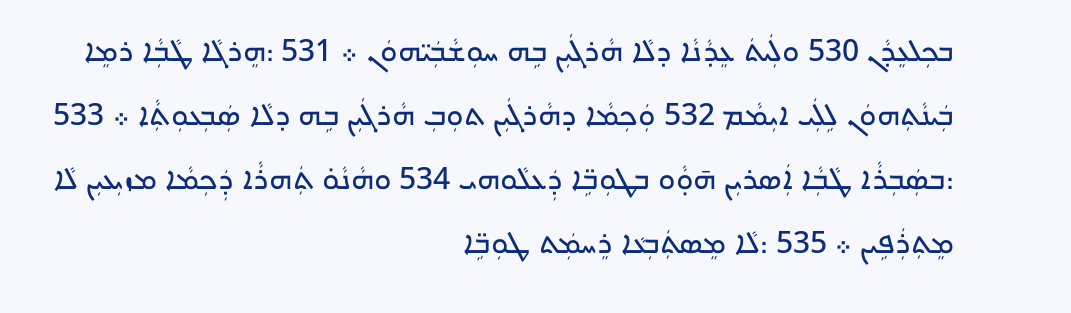ܒܟܼܠܥܸܕܵܢ 530 ܘܠܲܝܬܿ ܥܸܕܵܢܵܐ ܕܠܵܐ ܗܵܪܓܿܝܼܢ ܒܹܗ ܚܘܼܫܵܒܲܝ̈ܗܘܿܢ ܀ 531 :ܗܸܪܓܵܐ ܛܵܒܼܵܐ ܪܡܸܐ ܒܲܝܢܵܬܼܗܘܿܢ ܠܹܠܲܝ ܐܝܼܡܵܡ 532 ܘܲܟܼܡܵܐ ܕܗܵܪܓܿܝܼܢ ܬܘܼܒܼ ܗܵܪܓܿܝܼܢ ܒܹܗ ܕܠܵܐ ܣܲܒܼܥܘܼܬܼܵܐ ܀ 533 :ܒܣܲܒܼܪܵܐ ܛܵܒܼܵܐ ܐܲܣܪܝܼܢ ܗ̄ܘ̣ܵܘ ܒܛܘܼܒܹ̈ܐ ܕܲܥܠܵܘܗܝ 534 ܘܗܵܢܵܘ̇ ܬܲܗܪܵܐ ܕܲܟܼܡܵܐ ܡܙܝܼܥܝܼܢ ܠܵܐ ܡܸܬܼܪܲܦܹܝܢ ܀ 535 :ܠܵܐ ܡܸܣܬܲܒܼܥܵܐ ܪܸܚܡܲܬ ܛܘܼܒܹ̈ܐ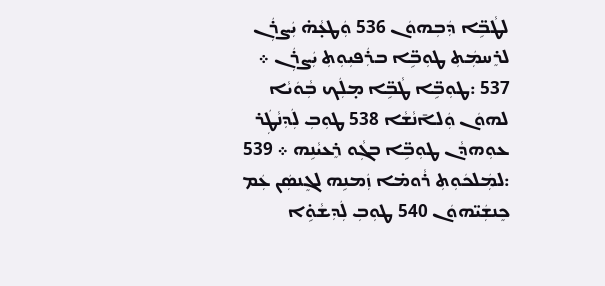ܠܛܵܒܹ̈ܐ ܕܲܒܼܗܘܿܢ 536 ܘܲܛܥ̣ܵܗ̇ ܝܲܨܪܲܢ ܠܪܸܚܡܲܬܼ ܛܘܼܒܹ̈ܐ ܒܪܲܦܝܼܘܼܬܼ ܝܲܨܪܲܢ ܀ 537 :ܛܘܼܒܹ̈ܐ ܛܵܒܹ̈ܐ ܡ̣ܠܲܟ ܒܼܵܘܿܝܵܐ ܠܗܘܿܢ ܘܲܠܐ̄ܢܵܫܵܐ 538 ܛܘܼܒܼ ܠܲܕܼܢܵܛܲܪ ܥܘܼܗܕܵܢ ܛܘܼܒܹ̈ܐ ܒܓܼܵܘ ܪܸܥܝܵܢܹܗ ܀ 539 :ܠܡܲܠܟܿܘܼܬܼ ܪܵܘܡ̇ܐ ܙܲܡܢܹܗ ܠܓܸܢܣܲܢ ܥܲܡ ܟܸܢܫܲܝ̈ܗܘܿܢ 540 ܛܘܼܒܼ ܠܲܕܼܫܵܘܹ̇ܐ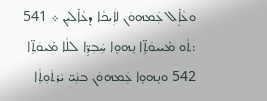ܘܥܵܐܹ̇ܠ ܥܲܡܗܘܿܢ ܠܐܲܝܟܵܐ ܕܥܵܐ̇ܠܝܼܢ ܀ 541 :ܬܵܘ ܡ̇ܝܝܘܿܬܹ̈ܐ ܢܸܗܘܸܐ ܚܲܒܼܪܹ̈ܐ ܠܠܵܐ ܡ̇ܝܘܿܬܹ̈ܐ 542 ܘܢܸܗܘܸܐ ܥܲܡܗܘܿܢ ܒܢܲܝ̈ ܝܵܪܬܿܘܼܬܼܵܐ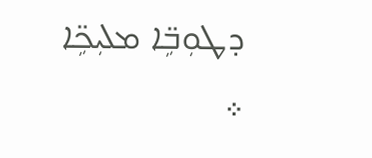ܕܛܘܼܒܹ̈ܐ ܡܠܝܼܟܹ̈ܐ ܀